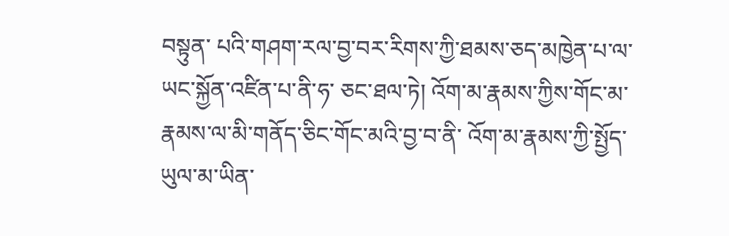བསྟུན་ པའི་གཤག་རལ་བྱ་བར་རིགས་ཀྱི་ཐམས་ཅད་མཁྱེན་པ་ལ་ཡང་སྐྱོན་འཛིན་པ་ནི་ཧ་ ཅང་ཐལ་ཏེ། འོག་མ་རྣམས་ཀྱིས་གོང་མ་རྣམས་ལ་མི་གནོད་ཅིང་གོང་མའི་བྱ་བ་ནི་ འོག་མ་རྣམས་ཀྱི་སྤྱོད་ཡུལ་མ་ཡིན་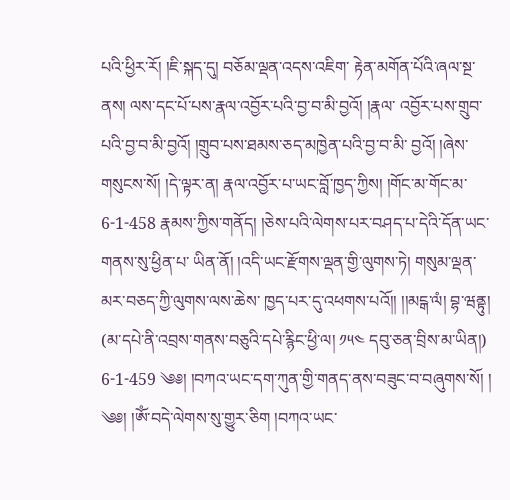པའི་ཕྱིར་རོ། །ཇི་སྐད་དུ། བཅོམ་ལྡན་འདས་འཇིག་ རྟེན་མགོན་པོའི་ཞལ་སྔ་ནས། ལས་དང་པོ་པས་རྣལ་འབྱོར་པའི་བྱ་བ་མི་བྱའོ། །རྣལ་ འབྱོར་པས་གྲུབ་པའི་བྱ་བ་མི་བྱའོ། །གྲུབ་པས་ཐམས་ཅད་མཁྱེན་པའི་བྱ་བ་མི་ བྱའོ། །ཞེས་གསུངས་སོ། །དེ་ལྟར་ན། རྣལ་འབྱོར་པ་ཡང་བློ་ཁྱད་ཀྱིས། །གོང་མ་གོང་མ་ 6-1-458 རྣམས་ཀྱིས་གནོད། །ཅེས་པའི་ལེགས་པར་བཤད་པ་དེའི་དོན་ཡང་གནས་སུ་ཕྱིན་པ་ ཡིན་ནོ། །འདི་ཡང་རྫོགས་ལྡན་གྱི་ལུགས་ཏེ། གསུམ་ལྡན་མར་བཅད་ཀྱི་ལུགས་ལས་ཆེས་ ཁྱད་པར་དུ་འཕགས་པའོ།། །།མངྒ་ལཾ། བྷ་ཝནྟུ། (མ་དཔེ་ནི་འབྲས་གནས་བཅུའི་དཔེ་རྙིང་ཕྱི་ལ། ༡༥༤ དབུ་ཅན་བྲིས་མ་ཡིན།) 6-1-459 ༄༅། །བཀའ་ཡང་དག་ཀུན་གྱི་གནད་ནས་བཟུང་བ་བཞུགས་སོ། ། ༄༅། །ཨོཾ་བདེ་ལེགས་སུ་གྱུར་ཅིག །བཀའ་ཡང་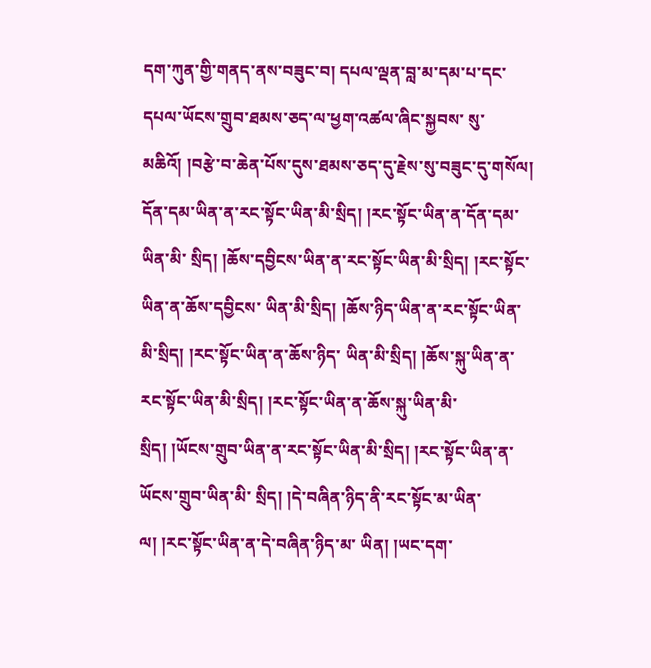དག་ཀུན་གྱི་གནད་ནས་བཟུང་བ། དཔལ་ལྡན་བླ་མ་དམ་པ་དང་དཔལ་ཡོངས་གྲུབ་ཐམས་ཅད་ལ་ཕྱག་འཚལ་ཞིང་སྐྱབས་ སུ་མཆིའོ། །བརྩེ་བ་ཆེན་པོས་དུས་ཐམས་ཅད་དུ་རྗེས་སུ་བཟུང་དུ་གསོལ། དོན་དམ་ཡིན་ན་རང་སྟོང་ཡིན་མི་སྲིད། །རང་སྟོང་ཡིན་ན་དོན་དམ་ཡིན་མི་ སྲིད། །ཆོས་དབྱིངས་ཡིན་ན་རང་སྟོང་ཡིན་མི་སྲིད། །རང་སྟོང་ཡིན་ན་ཆོས་དབྱིངས་ ཡིན་མི་སྲིད། །ཆོས་ཉིད་ཡིན་ན་རང་སྟོང་ཡིན་མི་སྲིད། །རང་སྟོང་ཡིན་ན་ཆོས་ཉིད་ ཡིན་མི་སྲིད། །ཆོས་སྐུ་ཡིན་ན་རང་སྟོང་ཡིན་མི་སྲིད། །རང་སྟོང་ཡིན་ན་ཆོས་སྐུ་ཡིན་མི་ སྲིད། །ཡོངས་གྲུབ་ཡིན་ན་རང་སྟོང་ཡིན་མི་སྲིད། །རང་སྟོང་ཡིན་ན་ཡོངས་གྲུབ་ཡིན་མི་ སྲིད། །དེ་བཞིན་ཉིད་ནི་རང་སྟོང་མ་ཡིན་ལ། །རང་སྟོང་ཡིན་ན་དེ་བཞིན་ཉིད་མ་ ཡིན། །ཡང་དག་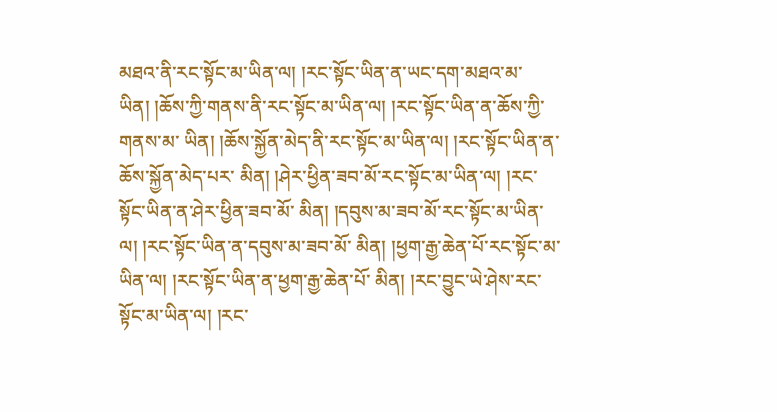མཐའ་ནི་རང་སྟོང་མ་ཡིན་ལ། །རང་སྟོང་ཡིན་ན་ཡང་དག་མཐའ་མ་ ཡིན། །ཆོས་ཀྱི་གནས་ནི་རང་སྟོང་མ་ཡིན་ལ། །རང་སྟོང་ཡིན་ན་ཆོས་ཀྱི་གནས་མ་ ཡིན། །ཆོས་སྐྱོན་མེད་ནི་རང་སྟོང་མ་ཡིན་ལ། །རང་སྟོང་ཡིན་ན་ཆོས་སྐྱོན་མེད་པར་ མིན། །ཤེར་ཕྱིན་ཟབ་མོ་རང་སྟོང་མ་ཡིན་ལ། །རང་སྟོང་ཡིན་ན་ཤེར་ཕྱིན་ཟབ་མོ་ མིན། །དབུས་མ་ཟབ་མོ་རང་སྟོང་མ་ཡིན་ལ། །རང་སྟོང་ཡིན་ན་དབུས་མ་ཟབ་མོ་ མིན། །ཕྱག་རྒྱ་ཆེན་པོ་རང་སྟོང་མ་ཡིན་ལ། །རང་སྟོང་ཡིན་ན་ཕྱག་རྒྱ་ཆེན་པོ་ མིན། །རང་བྱུང་ཡེ་ཤེས་རང་སྟོང་མ་ཡིན་ལ། །རང་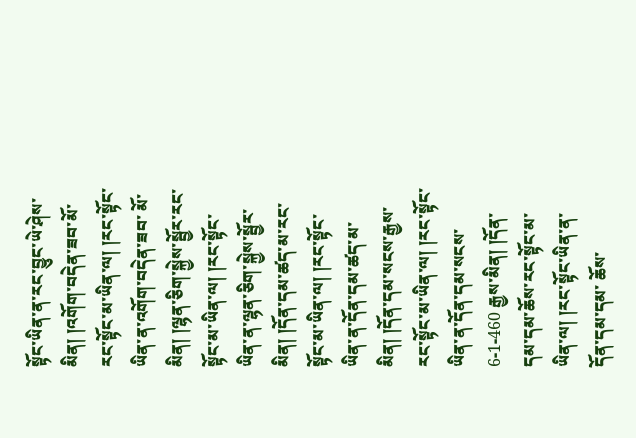སྟོང་ཡིན་ན་རང་བྱུང་ཡེ་ཤེས་ མིན། །འགོག་བདེན་ཟབ་མོ་རང་སྟོང་མ་ཡིན་ལ། །རང་སྟོང་ཡིན་ན་འགོག་བདེན་ཟབ་ མོ་མིན། །ལྷན་ཅིག་སྐྱེས་སྦྱོར་རང་སྟོང་མ་ཡིན་ལ། །རང་སྟོང་ཡིན་ན་ལྷན་ཅིག་སྐྱེས་སྦྱོར་ མིན། །དོན་དམ་ཚད་མ་རང་སྟོང་མ་ཡིན་ལ། །རང་སྟོང་ཡིན་ན་དོན་དམ་ཚད་མ་ མིན། །དོན་དམ་སངས་རྒྱས་རང་སྟོང་མ་ཡིན་ལ། །རང་སྟོང་ཡིན་ན་དོན་དམ་སངས་ 6-1-460 རྒྱས་མིན། །དོན་དམ་དམ་ཆོས་རང་སྟོང་མ་ཡིན་ལ། །རང་སྟོང་ཡིན་ན་དོན་དམ་དམ་ ཆོས་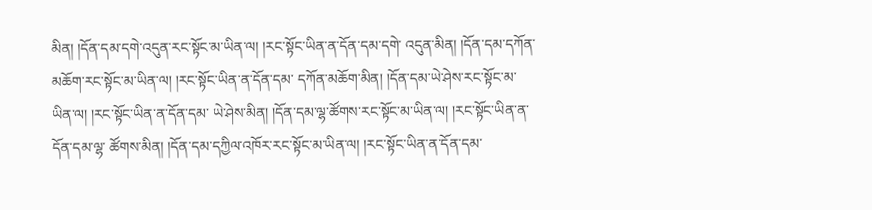མིན། །དོན་དམ་དགེ་འདུན་རང་སྟོང་མ་ཡིན་ལ། །རང་སྟོང་ཡིན་ན་དོན་དམ་དགེ་ འདུན་མིན། །དོན་དམ་དཀོན་མཆོག་རང་སྟོང་མ་ཡིན་ལ། །རང་སྟོང་ཡིན་ན་དོན་དམ་ དཀོན་མཆོག་མིན། །དོན་དམ་ཡེ་ཤེས་རང་སྟོང་མ་ཡིན་ལ། །རང་སྟོང་ཡིན་ན་དོན་དམ་ ཡེ་ཤེས་མིན། །དོན་དམ་ལྷ་ཚོགས་རང་སྟོང་མ་ཡིན་ལ། །རང་སྟོང་ཡིན་ན་དོན་དམ་ལྷ་ ཚོགས་མིན། །དོན་དམ་དཀྱིལ་འཁོར་རང་སྟོང་མ་ཡིན་ལ། །རང་སྟོང་ཡིན་ན་དོན་དམ་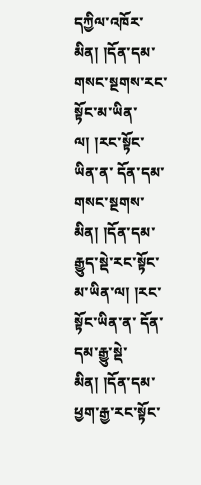དཀྱིལ་འཁོར་མིན། །དོན་དམ་གསང་སྔགས་རང་སྟོང་མ་ཡིན་ལ། །རང་སྟོང་ཡིན་ན་ དོན་དམ་གསང་སྔགས་མིན། །དོན་དམ་རྒྱུད་སྡེ་རང་སྟོང་མ་ཡིན་ལ། །རང་སྟོང་ཡིན་ན་ དོན་དམ་རྒྱུ་སྡེ་མིན། །དོན་དམ་ཕྱག་རྒྱ་རང་སྟོང་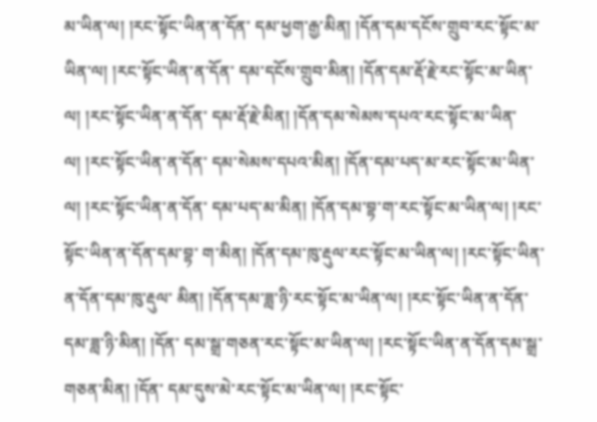མ་ཡིན་ལ། །རང་སྟོང་ཡིན་ན་དོན་ དམ་ཕྱག་རྒྱ་མིན། །དོན་དམ་དངོས་གྲུབ་རང་སྟོང་མ་ཡིན་ལ། །རང་སྟོང་ཡིན་ན་དོན་ དམ་དངོས་གྲུབ་མིན། །དོན་དམ་རྡོ་རྗེ་རང་སྟོང་མ་ཡིན་ལ། །རང་སྟོང་ཡིན་ན་དོན་ དམ་རྡོ་རྗེ་མིན། །དོན་དམ་སེམས་དཔའ་རང་སྟོང་མ་ཡིན་ལ། །རང་སྟོང་ཡིན་ན་དོན་ དམ་སེམས་དཔའ་མིན། །དོན་དམ་པད་མ་རང་སྟོང་མ་ཡིན་ལ། །རང་སྟོང་ཡིན་ན་དོན་ དམ་པད་མ་མིན། །དོན་དམ་བྷ་ག་རང་སྟོང་མ་ཡིན་ལ། །རང་སྟོང་ཡིན་ན་དོན་དམ་བྷ་ ག་མིན། །དོན་དམ་ཁུ་རྡུལ་རང་སྟོང་མ་ཡིན་ལ། །རང་སྟོང་ཡིན་ན་དོན་དམ་ཁུ་རྡུལ་ མིན། །དོན་དམ་ཟླ་ཉི་རང་སྟོང་མ་ཡིན་ལ། །རང་སྟོང་ཡིན་ན་དོན་དམ་ཟླ་ཉི་མིན། །དོན་ དམ་སྒྲ་གཅན་རང་སྟོང་མ་ཡིན་ལ། །རང་སྟོང་ཡིན་ན་དོན་དམ་སྒྲ་གཅན་མིན། །དོན་ དམ་དུས་མེ་རང་སྟོང་མ་ཡིན་ལ། །རང་སྟོང་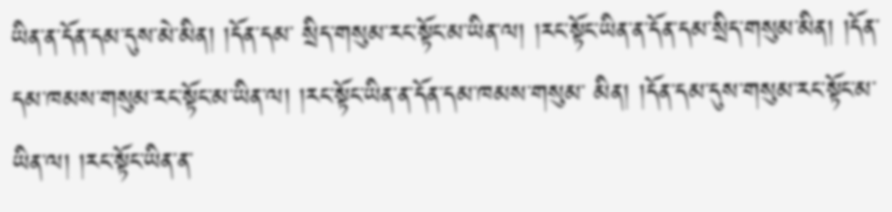ཡིན་ན་དོན་དམ་དུས་མེ་མིན། །དོན་དམ་ སྲིད་གསུམ་རང་སྟོང་མ་ཡིན་ལ། །རང་སྟོང་ཡིན་ན་དོན་དམ་སྲིད་གསུམ་མིན། །དོན་ དམ་ཁམས་གསུམ་རང་སྟོང་མ་ཡིན་ལ། །རང་སྟོང་ཡིན་ན་དོན་དམ་ཁམས་གསུམ་ མིན། །དོན་དམ་དུས་གསུམ་རང་སྟོང་མ་ཡིན་ལ། །རང་སྟོང་ཡིན་ན་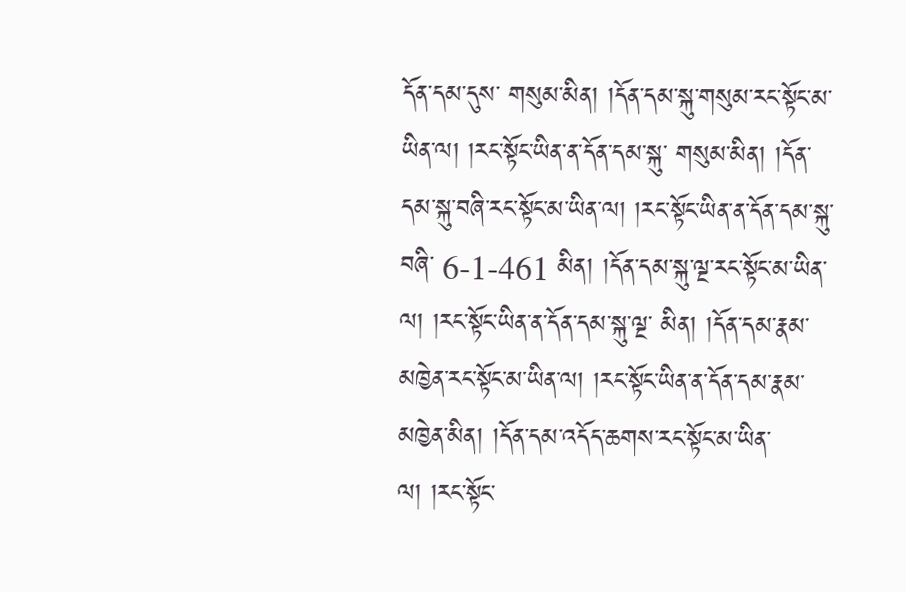དོན་དམ་དུས་ གསུམ་མིན། །དོན་དམ་སྐུ་གསུམ་རང་སྟོང་མ་ཡིན་ལ། །རང་སྟོང་ཡིན་ན་དོན་དམ་སྐུ་ གསུམ་མིན། །དོན་དམ་སྐུ་བཞི་རང་སྟོང་མ་ཡིན་ལ། །རང་སྟོང་ཡིན་ན་དོན་དམ་སྐུ་བཞི་ 6-1-461 མིན། །དོན་དམ་སྐུ་ལྔ་རང་སྟོང་མ་ཡིན་ལ། །རང་སྟོང་ཡིན་ན་དོན་དམ་སྐུ་ལྔ་ མིན། །དོན་དམ་རྣམ་མཁྱེན་རང་སྟོང་མ་ཡིན་ལ། །རང་སྟོང་ཡིན་ན་དོན་དམ་རྣམ་ མཁྱེན་མིན། །དོན་དམ་འདོད་ཆགས་རང་སྟོང་མ་ཡིན་ལ། །རང་སྟོང་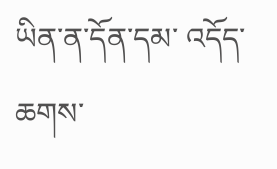ཡིན་ན་དོན་དམ་ འདོད་ཆགས་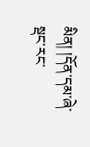མིན། །དོན་དམ་ཞེ་སྡང་རང་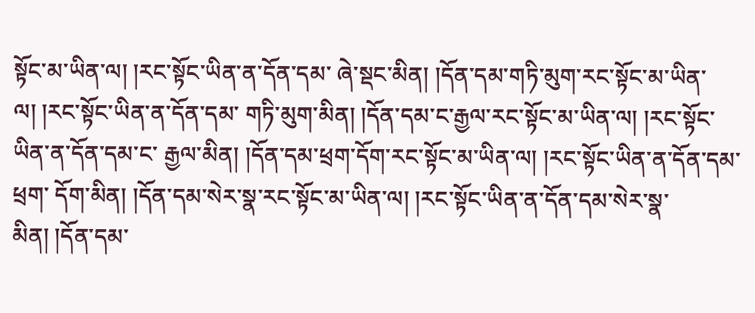སྟོང་མ་ཡིན་ལ། །རང་སྟོང་ཡིན་ན་དོན་དམ་ ཞེ་སྡང་མིན། །དོན་དམ་གཏི་མུག་རང་སྟོང་མ་ཡིན་ལ། །རང་སྟོང་ཡིན་ན་དོན་དམ་ གཏི་མུག་མིན། །དོན་དམ་ང་རྒྱལ་རང་སྟོང་མ་ཡིན་ལ། །རང་སྟོང་ཡིན་ན་དོན་དམ་ང་ རྒྱལ་མིན། །དོན་དམ་ཕྲག་དོག་རང་སྟོང་མ་ཡིན་ལ། །རང་སྟོང་ཡིན་ན་དོན་དམ་ཕྲག་ དོག་མིན། །དོན་དམ་སེར་སྣ་རང་སྟོང་མ་ཡིན་ལ། །རང་སྟོང་ཡིན་ན་དོན་དམ་སེར་སྣ་ མིན། །དོན་དམ་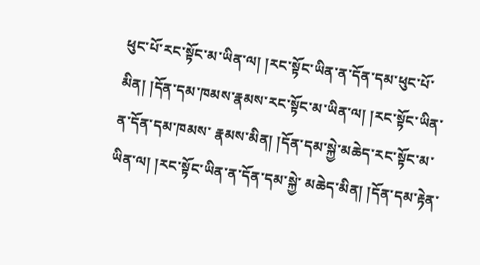ཕུང་པོ་རང་སྟོང་མ་ཡིན་ལ། །རང་སྟོང་ཡིན་ན་དོན་དམ་ཕུང་པོ་ མིན། །དོན་དམ་ཁམས་རྣམས་རང་སྟོང་མ་ཡིན་ལ། །རང་སྟོང་ཡིན་ན་དོན་དམ་ཁམས་ རྣམས་མིན། །དོན་དམ་སྐྱེ་མཆེད་རང་སྟོང་མ་ཡིན་ལ། །རང་སྟོང་ཡིན་ན་དོན་དམ་སྐྱེ་ མཆེད་མིན། །དོན་དམ་རྟེན་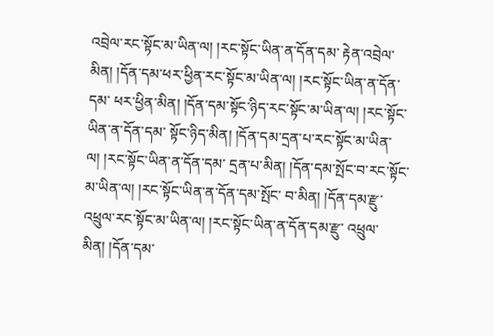འབྲེལ་རང་སྟོང་མ་ཡིན་ལ། །རང་སྟོང་ཡིན་ན་དོན་དམ་ རྟེན་འབྲེལ་མིན། །དོན་དམ་ཕར་ཕྱིན་རང་སྟོང་མ་ཡིན་ལ། །རང་སྟོང་ཡིན་ན་དོན་དམ་ ཕར་ཕྱིན་མིན། །དོན་དམ་སྟོང་ཉིད་རང་སྟོང་མ་ཡིན་ལ། །རང་སྟོང་ཡིན་ན་དོན་དམ་ སྟོང་ཉིད་མིན། །དོན་དམ་དྲན་པ་རང་སྟོང་མ་ཡིན་ལ། །རང་སྟོང་ཡིན་ན་དོན་དམ་ དྲན་པ་མིན། །དོན་དམ་སྤོང་བ་རང་སྟོང་མ་ཡིན་ལ། །རང་སྟོང་ཡིན་ན་དོན་དམ་སྤོང་ བ་མིན། །དོན་དམ་རྫུ་འཕྲུལ་རང་སྟོང་མ་ཡིན་ལ། །རང་སྟོང་ཡིན་ན་དོན་དམ་རྫུ་ འཕྲུལ་མིན། །དོན་དམ་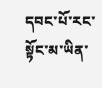དབང་པོ་རང་སྟོང་མ་ཡིན་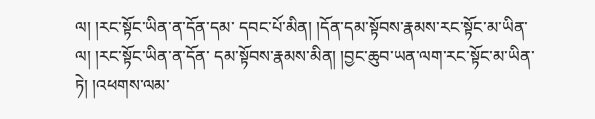ལ། །རང་སྟོང་ཡིན་ན་དོན་དམ་ དབང་པོ་མིན། །དོན་དམ་སྟོབས་རྣམས་རང་སྟོང་མ་ཡིན་ལ། །རང་སྟོང་ཡིན་ན་དོན་ དམ་སྟོབས་རྣམས་མིན། །བྱང་ཆུབ་ཡན་ལག་རང་སྟོང་མ་ཡིན་ཏེ། །འཕགས་ལམ་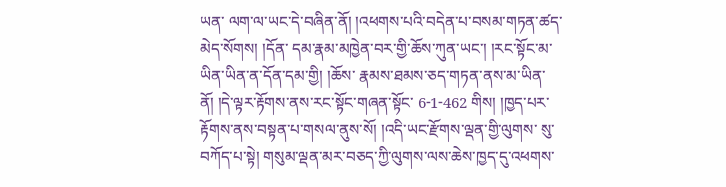ཡན་ ལག་ལ་ཡང་དེ་བཞིན་ནོ། །འཕགས་པའི་བདེན་པ་བསམ་གཏན་ཚད་མེད་སོགས། །དོན་ དམ་རྣམ་མཁྱེན་བར་གྱི་ཆོས་ཀུན་ཡང་། །རང་སྟོང་མ་ཡིན་ཡིན་ན་དོན་དམ་གྱི། །ཆོས་ རྣམས་ཐམས་ཅད་གཏན་ནས་མ་ཡིན་ནོ། །དེ་ལྟར་རྟོགས་ནས་རང་སྟོང་གཞན་སྟོང་ 6-1-462 གིས། །ཁྱད་པར་རྟོགས་ནས་བསྟན་པ་གསལ་ནུས་སོ། །འདི་ཡང་རྫོགས་ལྡན་གྱི་ལུགས་ སུ་བཀོད་པ་སྟེ། གསུམ་ལྡན་མར་བཅད་ཀྱི་ལུགས་ལས་ཆེས་ཁྱད་དུ་འཕགས་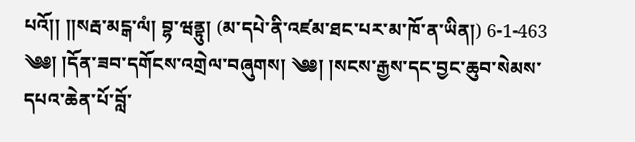པའོ།། །།སརྦ་མངྒ་ལཾ། བྷ་ཝནྟུ། (མ་དཔེ་ནི་འཛམ་ཐང་པར་མ་ཁོ་ན་ཡིན།) 6-1-463 ༄༅། །དོན་ཟབ་དགོངས་འགྲེལ་བཞུགས། ༄༅། །སངས་རྒྱས་དང་བྱང་ཆུབ་སེམས་དཔའ་ཆེན་པོ་བློ་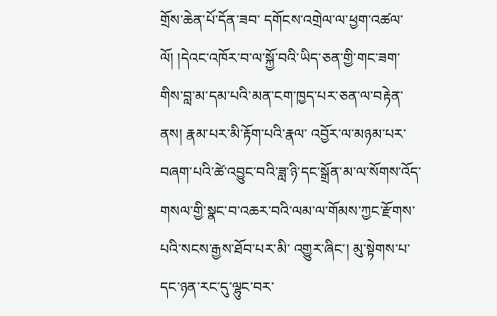གྲོས་ཆེན་པོ་དོན་ཟབ་ དགོངས་འགྲེལ་ལ་ཕྱག་འཚལ་ལོ། །དེའང་འཁོར་བ་ལ་སྐྱོ་བའི་ཡིད་ཅན་གྱི་གང་ཟག་ གིས་བླ་མ་དམ་པའི་མན་ངག་ཁྱད་པར་ཅན་ལ་བརྟེན་ནས། རྣམ་པར་མི་རྟོག་པའི་རྣལ་ འབྱོར་ལ་མཉམ་པར་བཞག་པའི་ཚེ་འབྱུང་བའི་ཟླ་ཉི་དང་སྒྲོན་མ་ལ་སོགས་འོད་ གསལ་གྱི་སྣང་བ་འཆར་བའི་ལམ་ལ་གོམས་ཀྱང་རྫོགས་པའི་སངས་རྒྱས་ཐོབ་པར་མི་ འགྱུར་ཞིང་། མུ་སྟེགས་པ་དང་ཉན་རང་དུ་ལྷུང་བར་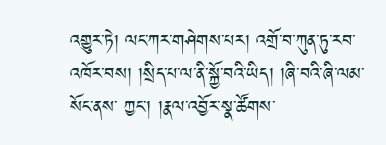འགྱུར་ཏེ། ལང་ཀར་གཤེགས་པར། འགྲོ་བ་ཀུན་ཏུ་རབ་འཁོར་བས། །སྲིད་པ་ལ་ནི་སྐྱོ་བའི་ཡིད། །ཞི་བའི་ཞི་ལམ་སོང་ནས་ ཀྱང་། །རྣལ་འབྱོར་སྣ་ཚོགས་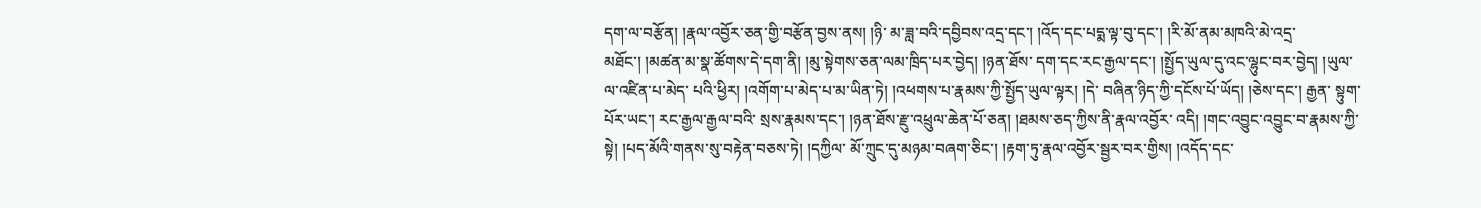དག་ལ་བརྩོན། །རྣལ་འབྱོར་ཅན་གྱི་བརྩོན་བྱས་ནས། །ཉི་ མ་ཟླ་བའི་དབྱིབས་འདྲ་དང་། །འོད་དང་པདྨ་ལྟ་བུ་དང་། །རི་མོ་ནམ་མཁའི་མེ་འདྲ་ མཐོང་། །མཚན་མ་སྣ་ཚོགས་དེ་དག་ནི། །མུ་སྟེགས་ཅན་ལམ་ཁྲིད་པར་བྱེད། །ཉན་ཐོས་ དག་དང་རང་རྒྱལ་དང་། །སྤྱོད་ཡུལ་དུ་འང་ལྷུང་བར་བྱེད། །ཡུལ་ལ་འཛིན་པ་མེད་ པའི་ཕྱིར། །འགོག་པ་མེད་པ་མ་ཡིན་ཏེ། །འཕགས་པ་རྣམས་ཀྱི་སྤྱོད་ཡུལ་ལྟར། །དེ་ བཞིན་ཉིད་ཀྱི་དངོས་པོ་ཡོད། །ཅེས་དང་། རྒྱན་ སྟུག་པོར་ཡང་། རང་རྒྱལ་རྒྱལ་བའི་ སྲས་རྣམས་དང་། །ཉན་ཐོས་རྫུ་འཕྲུལ་ཆེན་པོ་ཅན། །ཐམས་ཅད་ཀྱིས་ནི་རྣལ་འབྱོར་ འདི། །གང་འབྱུང་འབྱུང་བ་རྣམས་ཀྱི་སྟེ། །པད་མོའི་གནས་སུ་བརྟེན་བཅས་ཏེ། །དཀྱིལ་ མོ་ཀྲུང་དུ་མཉམ་བཞག་ཅིང་། །རྟག་ཏུ་རྣལ་འབྱོར་སྦྱར་བར་གྱིས། །འདོད་དང་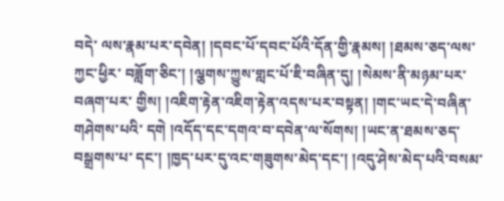བདེ་ ལས་རྣམ་པར་དབེན། །དབང་པོ་དབང་པོའི་དོན་གྱི་རྣམས། །ཐམས་ཅད་ལས་ཀྱང་ཕྱིར་ བཟློག་ཅིང་། །ལྕགས་ཀྱུས་གླང་པོ་ཇི་བཞིན་དུ། །སེམས་ནི་མཉམ་པར་བཞག་པར་ གྱིས། །འཇིག་རྟེན་འཇིག་རྟེན་འདས་པར་བསྟན། །གང་ཡང་དེ་བཞིན་གཤེགས་པའི་ དགེ །འདོད་དང་དགའ་བ་དབེན་ལ་སོགས། །ཡང་ན་ཐམས་ཅད་བསྒྲགས་པ་ དང་། །ཁྱད་པར་དུ་འང་གཟུགས་མེད་དང་། །འདུ་ཤེས་མེད་པའི་བསམ་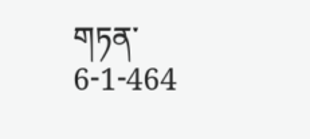གཏན་ 6-1-464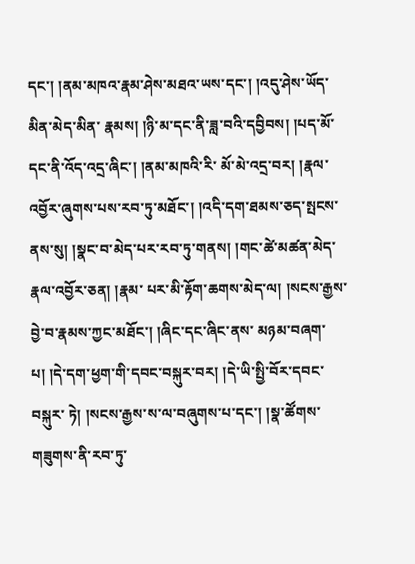དང་། །ནམ་མཁའ་རྣམ་ཤེས་མཐའ་ཡས་དང་། །འདུ་ཤེས་ཡོད་མིན་མེད་མིན་ རྣམས། །ཉི་མ་དང་ནི་ཟླ་བའི་དབྱིབས། །པད་མོ་དང་ནི་འོད་འདྲ་ཞིང་། །ནམ་མཁའི་རི་ མོ་མེ་འདྲ་བར། །རྣལ་འབྱོར་ཞུགས་པས་རབ་ཏུ་མཐོང་། །འདི་དག་ཐམས་ཅད་སྤངས་ ནས་སུ། །སྣང་བ་མེད་པར་རབ་ཏུ་གནས། །གང་ཚེ་མཚན་མེད་རྣལ་འབྱོར་ཅན། །རྣམ་ པར་མི་རྟོག་ཆགས་མེད་ལ། །སངས་རྒྱས་བྱེ་བ་རྣམས་ཀྱང་མཐོང་། །ཞིང་དང་ཞིང་ནས་ མཉམ་བཞག་པ། །དེ་དག་ཕྱག་གི་དབང་བསྐུར་བར། །དེ་ཡི་སྤྱི་བོར་དབང་བསྐུར་ ཏེ། །སངས་རྒྱས་ས་ལ་བཞུགས་པ་དང་། །སྣ་ཚོགས་གཟུགས་ནི་རབ་ཏུ་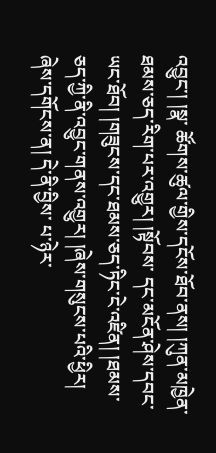འབྱུང་། །སྣ་ ཚོགས་ཚུལ་གྱིས་དངོས་ཐོབ་ནས། །ཀུན་མཁྱེན་ཐམས་ཅད་རིག་པར་འགྱུར། །སྟོབས་ དང་མངོན་ཤེས་དབང་ཡང་ཐོབ། །གཟུངས་དང་ཐམས་ཅད་ཏིང་ངེ་འཛིན། །ཐམས་ ཅད་ཀྱི་ནི་འབྱུང་གནས་འགྱུར། །ཞེས་གསུངས་པའི་ཕྱིར། ཞེས་དགོངས་ན། དེ་ནི་བྱིས་ པ་ཉེར་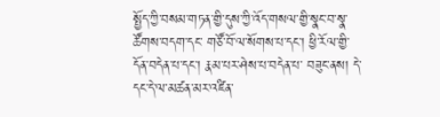སྤྱོད་ཀྱི་བསམ་གཏན་གྱི་དུས་ཀྱི་འོད་གསལ་གྱི་སྣང་བ་སྣ་ཚོགས་བདག་དང་ གཙོ་བོ་ལ་སོགས་པ་དང་། ཕྱི་རོལ་གྱི་དོན་བདེན་པ་དང་། རྣམ་པར་ཤེས་པ་བདེན་པ་ བཟུང་ནས། དེ་དང་དེ་ལ་མཚན་མར་འཛིན་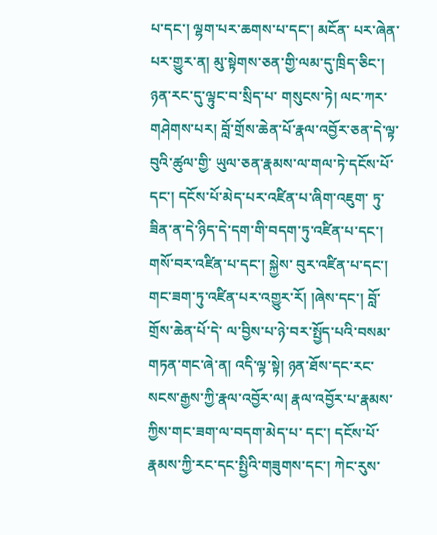པ་དང་། ལྷག་པར་ཆགས་པ་དང་། མངོན་ པར་ཞེན་པར་གྱུར་ན། མུ་སྟེགས་ཅན་གྱི་ལམ་དུ་ཁྲིད་ཅིང་། ཉན་རང་དུ་ལྟུང་བ་སྲིད་པ་ གསུངས་ཏེ། ལང་ཀར་གཤེགས་པར། བློ་གྲོས་ཆེན་པོ་རྣལ་འབྱོར་ཅན་དེ་ལྟ་བུའི་ཚུལ་གྱི་ ཡུལ་ཅན་རྣམས་ལ་གལ་ཏེ་དངོས་པོ་དང་། དངོས་པོ་མེད་པར་འཛིན་པ་ཞིག་འཇུག་ ཏུ་ཟིན་ན་དེ་ཉིད་དེ་དག་གི་བདག་ཏུ་འཛིན་པ་དང་། གསོ་བར་འཛིན་པ་དང་། སྐྱེས་ བུར་འཛིན་པ་དང་། གང་ཟག་ཏུ་འཛིན་པར་འགྱུར་རོ། །ཞེས་དང་། བློ་གྲོས་ཆེན་པོ་དེ་ ལ་བྱིས་པ་ཉེ་བར་སྤྱོད་པའི་བསམ་གཏན་གང་ཞེ་ན། འདི་ལྟ་སྟེ། ཉན་ཐོས་དང་རང་ སངས་རྒྱས་ཀྱི་རྣལ་འབྱོར་ལ། རྣལ་འབྱོར་པ་རྣམས་ཀྱིས་གང་ཟག་ལ་བདག་མེད་པ་ དང་། དངོས་པོ་རྣམས་ཀྱི་རང་དང་སྤྱིའི་གཟུགས་དང་། ཀེང་རུས་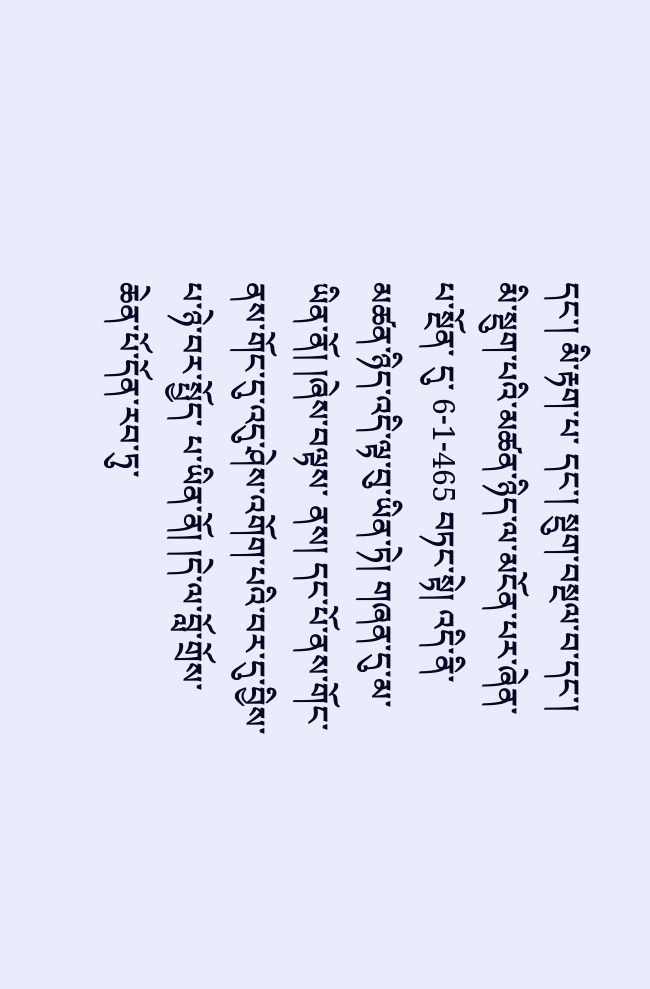དང་། མི་རྟག་པ་ དང་། སྡུག་བསྔལ་བ་དང་། མི་སྡུག་པའི་མཚན་ཉིད་ལ་མངོན་པར་ཞེན་པ་སྔོན་ དུ་ 6-1-465 བཏང་སྟེ། འདི་ནི་མཚན་ཉིད་འདི་ལྟ་བུ་ཡིན་ཏེ། གཞན་དུ་མ་ཡིན་ནོ། །ཞེས་བལྟས་ ནས། དང་པོ་ནས་གོང་ནས་གོང་དུ་འདུ་ཤེས་འགོག་པའི་བར་དུ་བྱིས་པ་ཉེ་བར་སྤྱོད་ པ་ཡིན་ནོ། །དེ་ལ་བློ་གྲོས་ཆེན་པོ་དོན་རབ་ཏུ་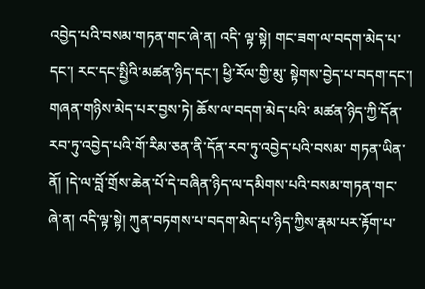འབྱེད་པའི་བསམ་གཏན་གང་ཞེ་ན། འདི་ ལྟ་སྟེ། གང་ཟག་ལ་བདག་མེད་པ་དང་། རང་དང་སྤྱིའི་མཚན་ཉིད་དང་། ཕྱི་རོལ་གྱི་མུ་ སྟེགས་བྱེད་པ་བདག་དང་། གཞན་གཉིས་མེད་པར་བྱས་ཏེ། ཆོས་ལ་བདག་མེད་པའི་ མཚན་ཉིད་ཀྱི་དོན་རབ་ཏུ་འབྱེད་པའི་གོ་རིམ་ཅན་ནི་དོན་རབ་ཏུ་འབྱེད་པའི་བསམ་ གཏན་ཡིན་ནོ། །དེ་ལ་བློ་གྲོས་ཆེན་པོ་དེ་བཞིན་ཉིད་ལ་དམིགས་པའི་བསམ་གཏན་གང་ ཞེ་ན། འདི་ལྟ་སྟེ། ཀུན་བཏགས་པ་བདག་མེད་པ་ཉིད་ཀྱིས་རྣམ་པར་རྟོག་པ་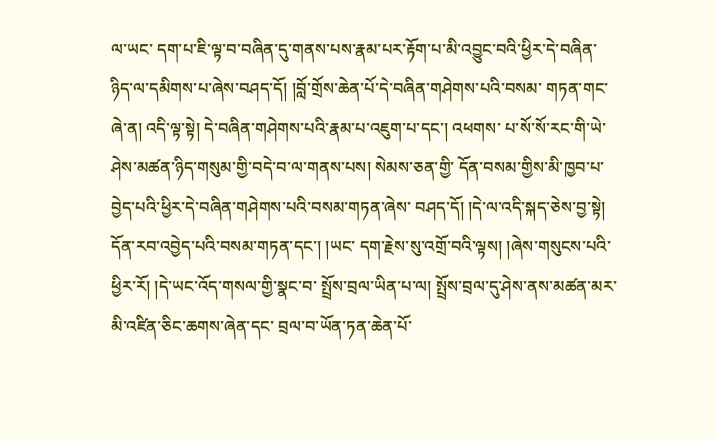ལ་ཡང་ དག་པ་ཇི་ལྟ་བ་བཞིན་དུ་གནས་པས་རྣམ་པར་རྟོག་པ་མི་འབྱུང་བའི་ཕྱིར་དེ་བཞིན་ ཉིད་ལ་དམིགས་པ་ཞེས་བཤད་དོ། །བློ་གྲོས་ཆེན་པོ་དེ་བཞིན་གཤེགས་པའི་བསམ་ གཏན་གང་ཞེ་ན། འདི་ལྟ་སྟེ། དེ་བཞིན་གཤེགས་པའི་རྣམ་པ་འཇུག་པ་དང་། འཕགས་ པ་སོ་སོ་རང་གི་ཡེ་ཤེས་མཚན་ཉིད་གསུམ་གྱི་བདེ་བ་ལ་གནས་པས། སེམས་ཅན་གྱི་ དོན་བསམ་གྱིས་མི་ཁྱབ་པ་བྱེད་པའི་ཕྱིར་དེ་བཞིན་གཤེགས་པའི་བསམ་གཏན་ཞེས་ བཤད་དོ། །དེ་ལ་འདི་སྐད་ཅེས་བྱ་སྟེ། དོན་རབ་འབྱེད་པའི་བསམ་གཏན་དང་། །ཡང་ དག་རྗེས་སུ་འགྲོ་བའི་ལྟས། །ཞེས་གསུངས་པའི་ཕྱིར་རོ། །དེ་ཡང་འོད་གསལ་གྱི་སྣང་བ་ སྤྲོས་བྲལ་ཡིན་པ་ལ། སྤྲོས་བྲལ་དུ་ཤེས་ནས་མཚན་མར་མི་འཛིན་ཅིང་ཆགས་ཞེན་དང་ བྲལ་བ་ཡོན་ཏན་ཆེན་པོ་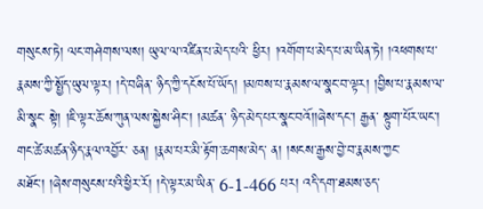གསུངས་ཏེ། ལང་གཤེགས་ལས། ཡུལ་ལ་འཛིན་པ་མེད་པའི་ ཕྱིར། །འགོག་པ་མེད་པ་མ་ཡིན་ཏེ། །འཕགས་པ་རྣམས་ཀྱི་སྤྱོད་ཡུལ་ལྟར། །དེ་བཞིན་ ཉིད་ཀྱི་དངོས་པོ་ཡོད། །མཁས་པ་རྣམས་ལ་སྣང་བ་ལྟར། །བྱིས་པ་རྣམས་ལ་མི་སྣང་ སྟེ། །ཇི་ལྟར་ཆོས་ཀུན་ལས་སྐྱེས་ཤིང་། །མཚན་ ཉིད་མེད་པར་སྣང་བའོ།།ཞེས་དང་། རྒྱན་ སྟུག་པོར་ཡང་། གང་ཚེ་མཚན་ཉིད་རྣལ་འབྱོར་ ཅན། །རྣམ་པར་མི་རྟོག་ཆགས་མེད་ ན། །སངས་རྒྱས་བྱེ་བ་རྣམས་ཀྱང་མཐོང་། །ཞེས་གསུངས་པའི་ཕྱིར་རོ། །དེ་ལྟར་མ་ཡིན་ 6-1-466 པར། འདི་དག་ཐམས་ཅད་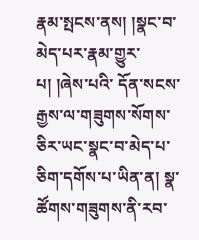རྣམ་སྤངས་ནས། །སྣང་བ་མེད་པར་རྣམ་གྱུར་པ། །ཞེས་པའི་ དོན་སངས་རྒྱས་ལ་གཟུགས་སོགས་ཅིར་ཡང་སྣང་བ་མེད་པ་ཅིག་དགོས་པ་ཡིན་ན། སྣ་ ཚོགས་གཟུགས་ནི་རབ་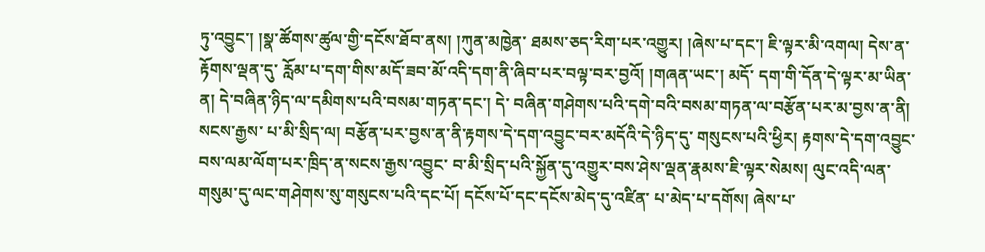ཏུ་འབྱུང་། །སྣ་ཚོགས་ཚུལ་གྱི་དངོས་ཐོབ་ནས། །ཀུན་མཁྱེན་ ཐམས་ཅད་རིག་པར་འགྱུར། །ཞེས་པ་དང་། ཇི་ལྟར་མི་འགལ། དེས་ན་རྟོགས་ལྡན་དུ་ རློམ་པ་དག་གིས་མདོ་ཟབ་མོ་འདི་དག་ནི་ཞིབ་པར་བལྟ་བར་བྱའོ། །གཞན་ཡང་། མདོ་ དག་གི་དོན་དེ་ལྟར་མ་ཡིན་ན། དེ་བཞིན་ཉིད་ལ་དམིགས་པའི་བསམ་གཏན་དང་། དེ་ བཞིན་གཤེགས་པའི་དགེ་བའི་བསམ་གཏན་ལ་བརྩོན་པར་མ་བྱས་ན་ནི། སངས་རྒྱས་ པ་མི་སྲིད་ལ། བརྩོན་པར་བྱས་ན་ནི་རྟགས་དེ་དག་འབྱུང་བར་མདོའི་དེ་ཉིད་དུ་ གསུངས་པའི་ཕྱིར། རྟགས་དེ་དག་འབྱུང་བས་ལམ་ལོག་པར་ཁྲིད་ན་སངས་རྒྱས་འབྱུང་ བ་མི་སྲིད་པའི་སྐྱོན་དུ་འགྱུར་བས་ཤེས་ལྡན་རྣམས་ཇི་ལྟར་སེམས། ལུང་འདི་ལན་ གསུམ་དུ་ལང་གཤེགས་སུ་གསུངས་པའི་དང་པོ། དངོས་པོ་དང་དངོས་མེད་དུ་འཛིན་ པ་མེད་པ་དགོས། ཞེས་པ་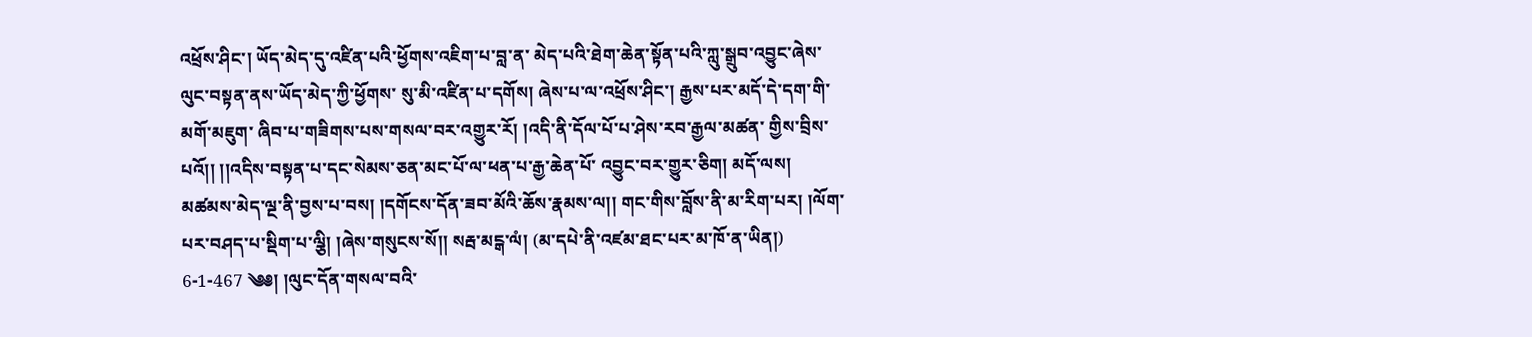འཕྲོས་ཤིང་། ཡོད་མེད་དུ་འཛིན་པའི་ཕྱོགས་འཇིག་པ་བླ་ན་ མེད་པའི་ཐེག་ཆེན་སྟོན་པའི་ཀླུ་སྒྲུབ་འབྱུང་ཞེས་ལུང་བསྟན་ནས་ཡོད་མེད་ཀྱི་ཕྱོགས་ སུ་མི་འཛིན་པ་དགོས། ཞེས་པ་ལ་འཕྲོས་ཤིང་། རྒྱས་པར་མདོ་དེ་དག་གི་མགོ་མཇུག་ ཞིབ་པ་གཟིགས་པས་གསལ་བར་འགྱུར་རོ། །འདི་ནི་དོལ་པོ་པ་ཤེས་རབ་རྒྱལ་མཚན་ གྱིས་བྲིས་པའོ།། །།འདིས་བསྟན་པ་དང་སེམས་ཅན་མང་པོ་ལ་ཕན་པ་རྒྱ་ཆེན་པོ་ འབྱུང་བར་གྱུར་ཅིག། མདོ་ལས། མཚམས་མེད་ལྔ་ནི་བྱས་པ་བས། །དགོངས་དོན་ཟབ་མོའི་ཆོས་རྣམས་ལ།། གང་གིས་བློས་ནི་མ་རིག་པར། །ལོག་པར་བཤད་པ་སྡིག་པ་ལྕི། །ཞེས་གསུངས་སོ།། སརྦ་མངྒ་ལཾ། (མ་དཔེ་ནི་འཛམ་ཐང་པར་མ་ཁོ་ན་ཡིན།) 6-1-467 ༄༅། །ལུང་དོན་གསལ་བའི་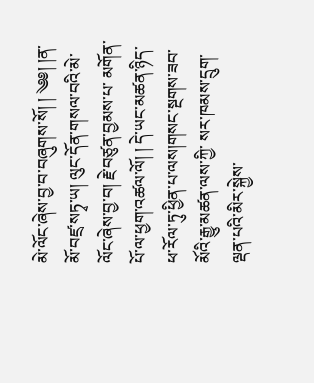མེ་ལོང་ཞེས་བྱ་བ་བཞུགས་སོ། ། ༄༅། །ན་མོ་བཛྲ་སཏྭ་ཡ། ལུང་དོན་གསལ་བའི་མེ་ལོང་ཞེས་བྱ་བ། རྗེ་བཙུན་བྱམས་པ་ མགོན་པོ་ལ་ཕྱག་འཚལ་ལོ། ། དེ་ཡང་མཚན་ཉིད་ཕ་རོལ་ཏུ་ཕྱིན་པ་ལས།གསང་སྔགས་ཟབ་མོའི་རྒྱུ་མཚན་ལས་ཀྱི་ སར་ཁམས་དྲུག་ལྡན་པའི་མིར་སྐྱེས་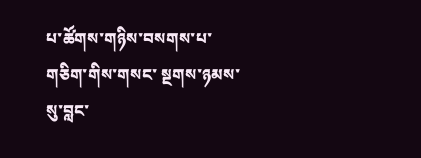པ་ཚོགས་གཉིས་བསགས་པ་གཅིག་གིས་གསང་ སྔགས་ཉམས་སུ་བླང་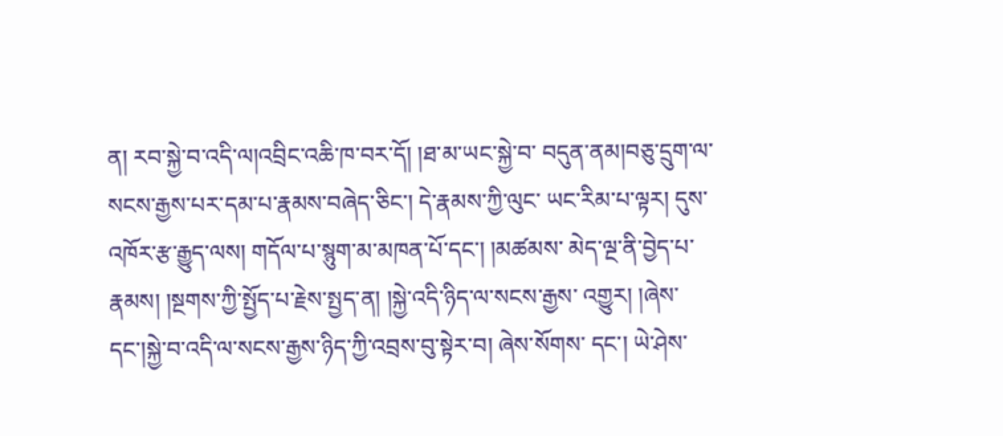ན། རབ་སྐྱེ་བ་འདི་ལ།འབྲིང་འཆི་ཁ་བར་དོ། །ཐ་མ་ཡང་སྐྱེ་བ་ བདུན་ནམ།བཅུ་དྲུག་ལ་སངས་རྒྱས་པར་དམ་པ་རྣམས་བཞེད་ཅིང་། དེ་རྣམས་ཀྱི་ལུང་ ཡང་རིམ་པ་ལྟར། དུས་འཁོར་རྩ་རྒྱུད་ལས། གདོལ་པ་སྙུག་མ་མཁན་པོ་དང་། །མཚམས་ མེད་ལྔ་ནི་བྱེད་པ་རྣམས། །སྔགས་ཀྱི་སྤྱོད་པ་རྗེས་སྤྱད་ན། །སྐྱེ་འདི་ཉིད་ལ་སངས་རྒྱས་ འགྱུར། །ཞེས་དང་།སྐྱེ་བ་འདི་ལ་སངས་རྒྱས་ཉིད་ཀྱི་འབྲས་བུ་སྟེར་བ། ཞེས་སོགས་ དང་། ཡེ་ཤེས་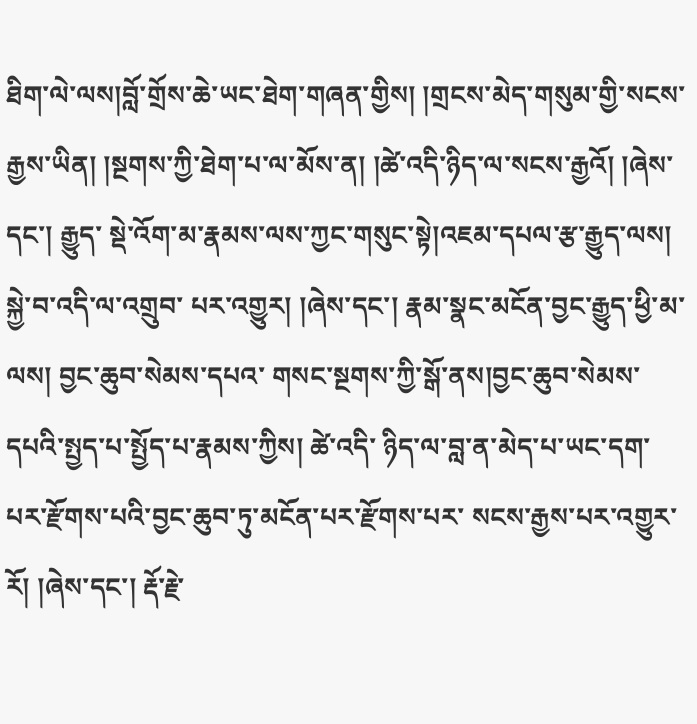ཐིག་ལེ་ལས།བློ་གྲོས་ཆེ་ཡང་ཐེག་གཞན་གྱིས། །གྲངས་མེད་གསུམ་གྱི་སངས་ རྒྱས་ཡིན། །སྔགས་ཀྱི་ཐེག་པ་ལ་མོས་ན། །ཚེ་འདི་ཉིད་ལ་སངས་རྒྱའོ། །ཞེས་དང་། རྒྱུད་ སྡེ་འོག་མ་རྣམས་ལས་ཀྱང་གསུང་སྟེ།འཇམ་དཔལ་རྩ་རྒྱུད་ལས། སྐྱེ་བ་འདི་ལ་འགྲུབ་ པར་འགྱུར། །ཞེས་དང་། རྣམ་སྣང་མངོན་བྱང་རྒྱུད་ཕྱི་མ་ལས། བྱང་ཆུབ་སེམས་དཔའ་ གསང་སྔགས་ཀྱི་སྒོ་ནས།བྱང་ཆུབ་སེམས་དཔའི་སྤྱད་པ་སྤྱོད་པ་རྣམས་ཀྱིས། ཚེ་འདི་ ཉིད་ལ་བླ་ན་མེད་པ་ཡང་དག་པར་རྫོགས་པའི་བྱང་ཆུབ་ཏུ་མངོན་པར་རྫོགས་པར་ སངས་རྒྱས་པར་འགྱུར་རོ། །ཞེས་དང་། རྡོ་རྗེ་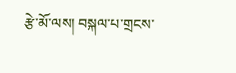རྩེ་མོ་ལས། བསྐལ་པ་གྲངས་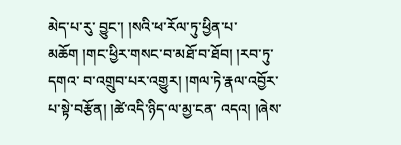མེད་པ་རུ་ བྱུང་། །སའི་ཕ་རོལ་ཏུ་ཕྱིན་པ་མཆོག །གང་ཕྱིར་གསང་བ་མཐོ་བ་ཐོབ། །རབ་ཏུ་དགའ་ བ་འགྲུབ་པར་འགྱུར། །གལ་ཏེ་རྣལ་འབྱོར་པ་སྟེ་བརྩོན། །ཚེ་འདི་ཉིད་ལ་མྱ་ངན་ འདའ། །ཞེས་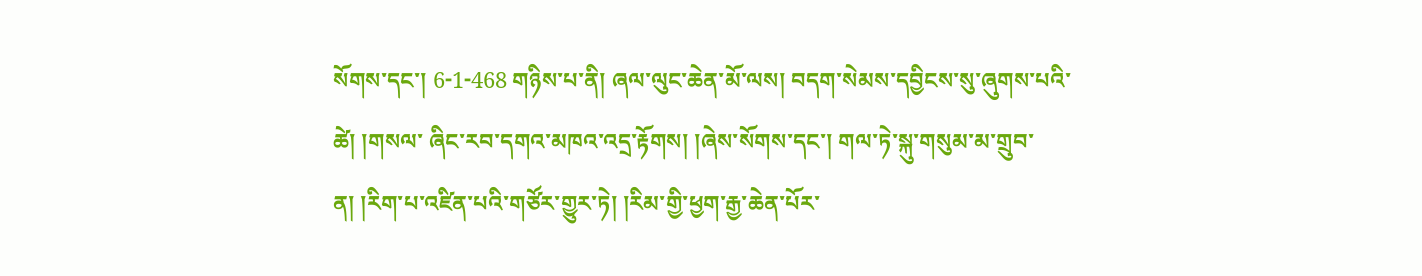སོགས་དང་། 6-1-468 གཉིས་པ་ནི། ཞལ་ལུང་ཆེན་མོ་ལས། བདག་སེམས་དབྱིངས་སུ་ཞུགས་པའི་ཚེ། །གསལ་ ཞིང་རབ་དགའ་མཁའ་འདྲ་རྟོགས། །ཞེས་སོགས་དང་། གལ་ཏེ་སྐུ་གསུམ་མ་གྲུབ་ ན། །རིག་པ་འཛིན་པའི་གཙོར་གྱུར་ཏེ། །རིམ་གྱི་ཕྱག་རྒྱ་ཆེན་པོར་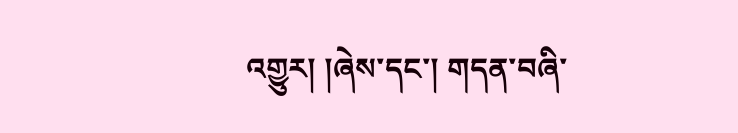འགྱུར། །ཞེས་དང་། གདན་བཞི་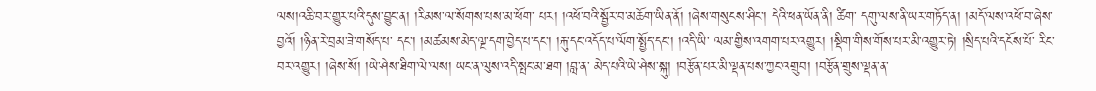ལས།འཆི་བར་གྱུར་པའི་དུས་བྱུང་ན། །རིམས་ལ་སོགས་པས་མ་ཕོག་ པར། །འཕོ་བའི་སྦྱོར་བ་མཆོག་ཡིན་ནོ། །ཞེས་གསུངས་ཤིང་། དེའི་ཕན་ཡོན་ནི། ཚིག་ དགུ་ལས་ནི་ཡར་གཏོད་ན། །མདོ་ལས་འཕོ་བ་ཞེས་བྱའོ། །ཉིན་རེ་བྲམ་ཟེ་གསོད་པ་ དང་། །མཚམས་མེད་ལྔ་དག་བྱེད་པ་དང་། །རྐུ་དང་འདོད་པ་ལོག་སྤྱོད་དང་། །འདི་ཡི་ ལམ་གྱིས་འགག་པར་འགྱུར། །སྡིག་གིས་གོས་པར་མི་འགྱུར་ཏེ། །སྲིད་པའི་དངོས་པོ་ རིང་བར་འགྱུར། །ཞེས་སོ། །ཡེ་ཤེས་ཐིག་ལེ་ལས། ཡང་ན་ལུས་འདི་སྤང་མ་ཐག །བླ་ན་ མེད་པའི་ཡེ་ཤེས་སྐུ། །བརྩོན་པར་མི་ལྡན་པས་ཀྱང་འགྲུབ། །བརྩོན་གྲུས་ལྡན་ན་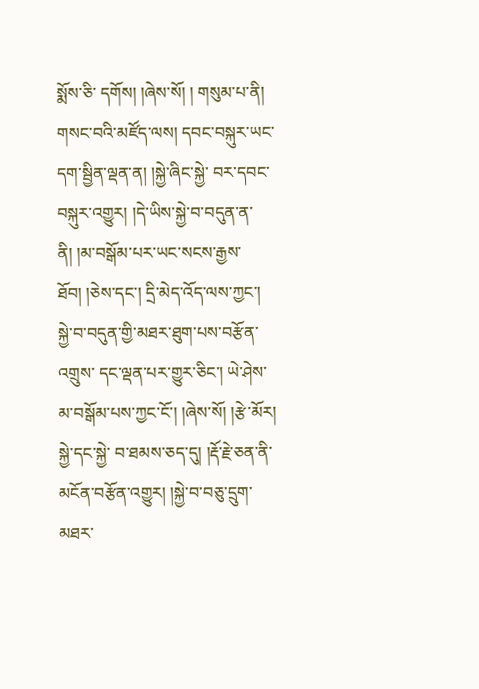སྨོས་ཅི་ དགོས། །ཞེས་སོ། ། གསུམ་པ་ནི། གསང་བའི་མཛོད་ལས། དབང་བསྐུར་ཡང་དག་སྦྱིན་ལྡན་ན། །སྐྱེ་ཞིང་སྐྱེ་ བར་དབང་བསྐུར་འགྱུར། །དེ་ཡིས་སྐྱེ་བ་བདུན་ན་ནི། །མ་བསྒོམ་པར་ཡང་སངས་རྒྱས་ ཐོབ། །ཅེས་དང་། དྲི་མེད་འོད་ལས་ཀྱང་། སྐྱེ་བ་བདུན་གྱི་མཐར་ཐུག་པས་བརྩོན་འགྲུས་ དང་ལྡན་པར་གྱུར་ཅིང་། ཡེ་ཤེས་མ་བསྒོམ་པས་ཀྱང་ངོ་། །ཞེས་སོ། །རྩེ་མོར། སྐྱེ་དང་སྐྱེ་ བ་ཐམས་ཅད་དུ། །རྡོ་རྗེ་ཅན་ནི་མངོན་བརྩོན་འགྱུར། །སྐྱེ་བ་བཅུ་དྲུག་མཐར་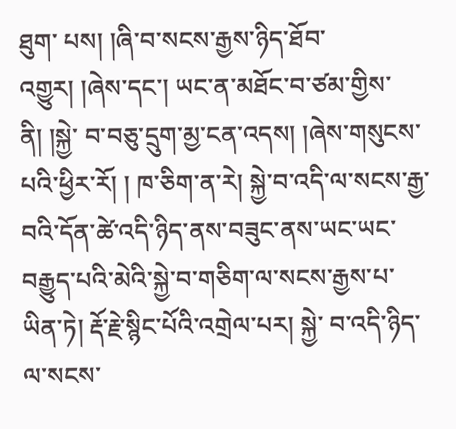ཐུག་ པས། །ཞི་བ་སངས་རྒྱས་ཉིད་ཐོབ་འགྱུར། །ཞེས་དང་། ཡང་ན་མཐོང་བ་ཙམ་གྱིས་ནི། །སྐྱེ་ བ་བཅུ་དྲུག་མྱ་ངན་འདས། །ཞེས་གསུངས་པའི་ཕྱིར་རོ། ། ཁ་ཅིག་ན་རེ། སྐྱེ་བ་འདི་ལ་སངས་རྒྱ་བའི་དོན་ཚེ་འདི་ཉིད་ནས་བཟུང་ནས་ཡང་ཡང་ བརྒྱུད་པའི་མེའི་སྐྱེ་བ་གཅིག་ལ་སངས་རྒྱས་པ་ཡིན་ཏེ། རྡོ་རྗེ་སྙིང་པོའི་འགྲེལ་པར། སྐྱེ་ བ་འདི་ཉིད་ལ་སངས་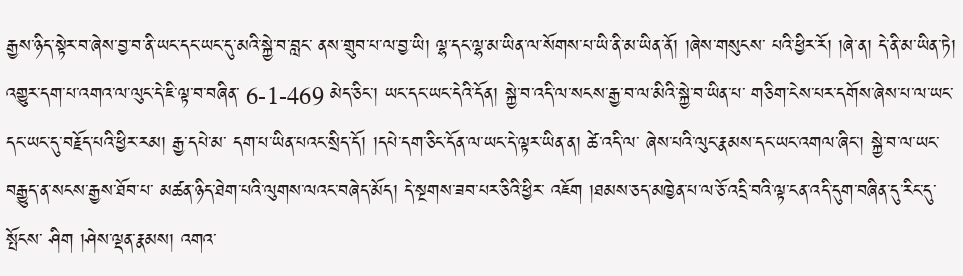རྒྱས་ཉིད་སྟེར་བ་ཞེས་བྱ་བ་ནི་ཡང་དང་ཡང་དུ་མའི་སྐྱེ་བ་བླང་ ནས་གྲུབ་པ་ལ་བྱ་ཡི། ལྷ་དང་ལྷ་མ་ཡིན་ལ་སོགས་པ་ཡི་ནི་མ་ཡིན་ནོ། །ཞེས་གསུངས་ པའི་ཕྱིར་རོ། །ཞེ་ན། དེ་ནི་མ་ཡིན་ཏེ། འགྱུར་དག་པ་འགའ་ལ་ལུང་དེ་ཇི་ལྟ་བ་བཞིན་ 6-1-469 མེད་ཅིང་། ཡང་དང་ཡང་དེའི་དོན། སྐྱེ་བ་འདི་ལ་སངས་རྒྱ་བ་ལ་མིའི་སྐྱེ་བ་ཡིན་པ་ གཅིག་ངེས་པར་དགོས་ཞེས་པ་ལ་ཡང་དང་ཡང་དུ་བརྗོད་པའི་ཕྱིར་རམ། རྒྱ་དཔེ་མ་ དག་པ་ཡིན་པའང་སྲིད་དོ། །དཔེ་དག་ཅིང་དོན་ལ་ཡང་དེ་ལྟར་ཡིན་ན། ཚེ་འདི་ལ་ ཞེས་པའི་ལུང་རྣམས་དང་ཡང་འགལ་ཞིང་། སྐྱེ་བ་ལ་ཡང་བརྒྱུད་ན་སངས་རྒྱས་ཐོབ་པ་ མཚན་ཉིད་ཐེག་པའི་ལུགས་ལའང་བཞེད་མོད། དེ་སྔགས་ཟབ་པར་ཅིའི་ཕྱིར་ འཇོག །ཐམས་ཅད་མཁྱེན་པ་ལ་ཅོ་འདྲི་བའི་ལྟ་ངན་འདི་དུག་བཞིན་དུ་རིང་དུ་སྤོངས་ ཤིག །ཤེས་ལྡན་རྣམས། འགའ་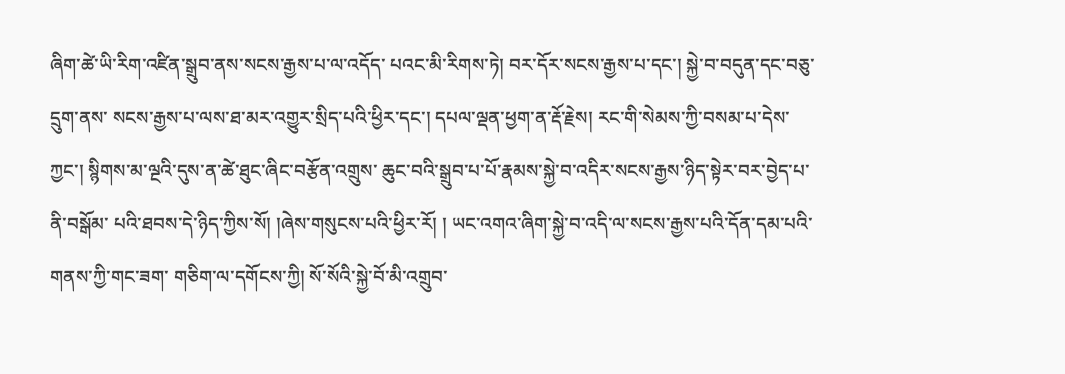ཞིག་ཚེ་ཡི་རིག་འཛིན་སྒྲུབ་ནས་སངས་རྒྱས་པ་ལ་འདོད་ པའང་མི་རིགས་ཏེ། བར་དོར་སངས་རྒྱས་པ་དང་། སྐྱེ་བ་བདུན་དང་བཅུ་དྲུག་ནས་ སངས་རྒྱས་པ་ལས་ཐ་མར་འགྱུར་སྲིད་པའི་ཕྱིར་དང་། དཔལ་ལྡན་ཕྱག་ན་རྡོ་རྗེས། རང་གི་སེམས་ཀྱི་བསམ་པ་དེས་ཀྱང་། སྙིགས་མ་ལྔའི་དུས་ན་ཚེ་ཐུང་ཞིང་བརྩོན་འགྲུས་ ཆུང་བའི་སྒྲུབ་པ་པོ་རྣམས་སྐྱེ་བ་འདིར་སངས་རྒྱས་ཉིད་སྟེར་བར་བྱེད་པ་ནི་བསྒོམ་ པའི་ཐབས་དེ་ཉིད་ཀྱིས་སོ། །ཞེས་གསུངས་པའི་ཕྱིར་རོ། ། ཡང་འགའ་ཞིག་སྐྱེ་བ་འདི་ལ་སངས་རྒྱས་པའི་དོན་དམ་པའི་གནས་ཀྱི་གང་ཟག་ གཅིག་ལ་དགོངས་ཀྱི། སོ་སོའི་སྐྱེ་བོ་མི་འགྲུབ་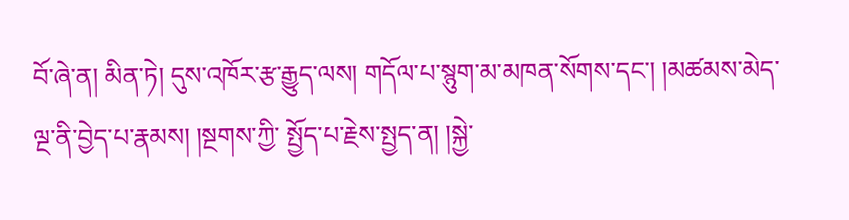བོ་ཞེ་ན། མིན་ཏེ། དུས་འཁོར་རྩ་རྒྱུད་ལས། གདོལ་པ་སྙུག་མ་མཁན་སོགས་དང་། །མཚམས་མེད་ལྔ་ནི་བྱེད་པ་རྣམས། །སྔགས་ཀྱི་ སྤྱོད་པ་རྗེས་སྤྱད་ན། །སྐྱེ་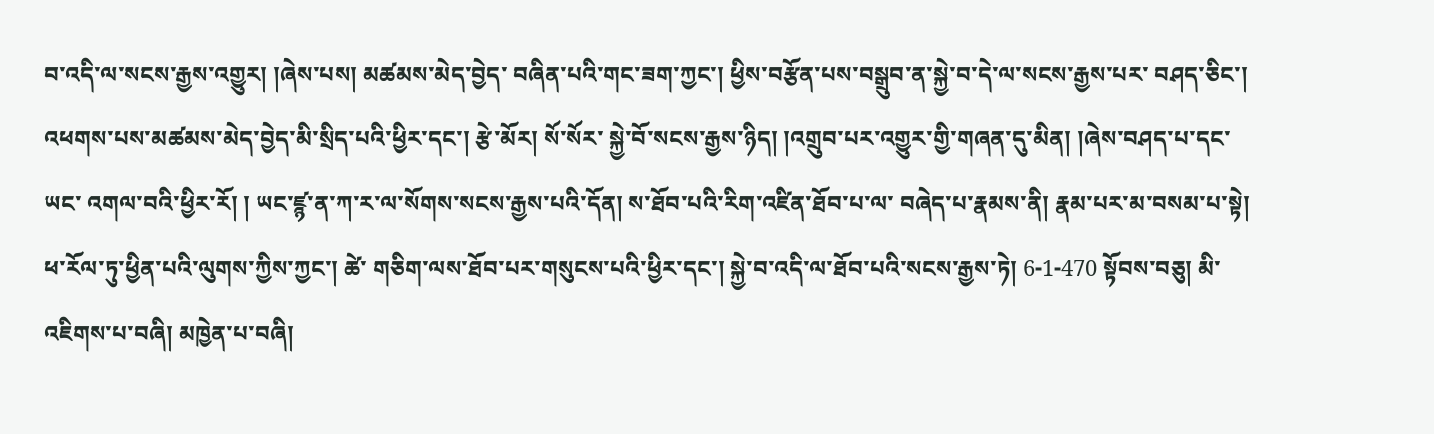བ་འདི་ལ་སངས་རྒྱས་འགྱུར། །ཞེས་པས། མཚམས་མེད་བྱེད་ བཞིན་པའི་གང་ཟག་ཀྱང་། ཕྱིས་བརྩོན་པས་བསྒྲུབ་ན་སྐྱེ་བ་དེ་ལ་སངས་རྒྱས་པར་ བཤད་ཅིང་། འཕགས་པས་མཚམས་མེད་བྱེད་མི་སྲིད་པའི་ཕྱིར་དང་། རྩེ་མོར། སོ་སོར་ སྐྱེ་བོ་སངས་རྒྱས་ཉིད། །འགྲུབ་པར་འགྱུར་གྱི་གཞན་དུ་མིན། །ཞེས་བཤད་པ་དང་ཡང་ འགལ་བའི་ཕྱིར་རོ། ། ཡང་ཛྙ་ན་ཀ་ར་ལ་སོགས་སངས་རྒྱས་པའི་དོན། ས་ཐོབ་པའི་རིག་འཛིན་ཐོབ་པ་ལ་ བཞེད་པ་རྣམས་ནི། རྣམ་པར་མ་བསམ་པ་སྟེ། ཕ་རོལ་ཏུ་ཕྱིན་པའི་ལུགས་ཀྱིས་ཀྱང་། ཚེ་ གཅིག་ལས་ཐོབ་པར་གསུངས་པའི་ཕྱིར་དང་། སྐྱེ་བ་འདི་ལ་ཐོབ་པའི་སངས་རྒྱས་ཏེ། 6-1-470 སྟོབས་བཅུ། མི་འཇིགས་པ་བཞི། མཁྱེན་པ་བཞི།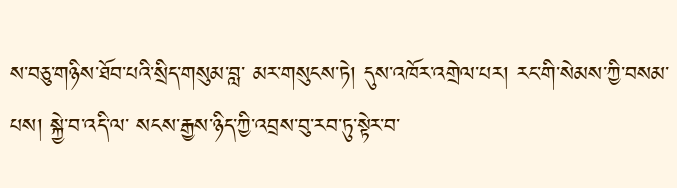ས་བཅུ་གཉིས་ཐོབ་པའི་སྲིད་གསུམ་བླ་ མར་གསུངས་ཏེ། དུས་འཁོར་འགྲེལ་པར། རང་གི་སེམས་ཀྱི་བསམ་པས། སྐྱེ་བ་འདི་ལ་ སངས་རྒྱས་ཉིད་ཀྱི་འབྲས་བུ་རབ་ཏུ་སྟེར་བ་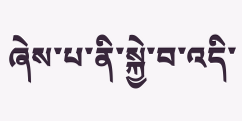ཞེས་པ་ནི་སྐྱེ་བ་འདི་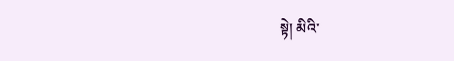སྟེ། མིའི་